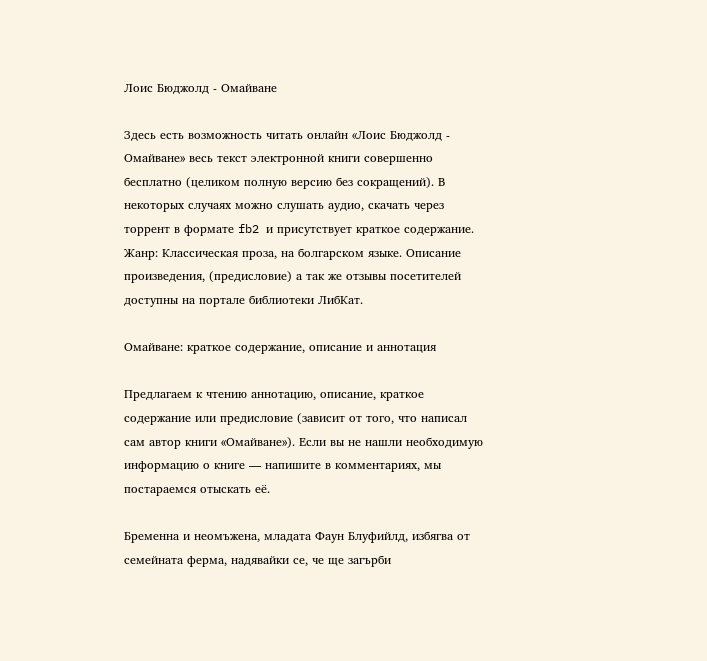Лоис Бюджолд - Омайване

Здесь есть возможность читать онлайн «Лоис Бюджолд - Омайване» весь текст электронной книги совершенно бесплатно (целиком полную версию без сокращений). В некоторых случаях можно слушать аудио, скачать через торрент в формате fb2 и присутствует краткое содержание. Жанр: Классическая проза, на болгарском языке. Описание произведения, (предисловие) а так же отзывы посетителей доступны на портале библиотеки ЛибКат.

Омайване: краткое содержание, описание и аннотация

Предлагаем к чтению аннотацию, описание, краткое содержание или предисловие (зависит от того, что написал сам автор книги «Омайване»). Если вы не нашли необходимую информацию о книге — напишите в комментариях, мы постараемся отыскать её.

Бременна и неомъжена, младата Фаун Блуфийлд, избягва от семейната ферма, надявайки се, че ще загърби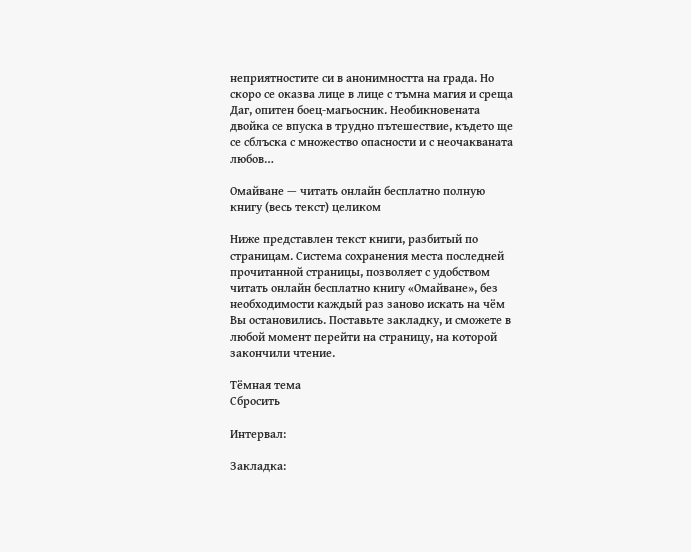неприятностите си в анонимността на града. Но скоро се оказва лице в лице с тъмна магия и среща Даг, опитен боец-магьосник. Необикновената двойка се впуска в трудно пътешествие, където ще се сблъска с множество опасности и с неочакваната любов…

Омайване — читать онлайн бесплатно полную книгу (весь текст) целиком

Ниже представлен текст книги, разбитый по страницам. Система сохранения места последней прочитанной страницы, позволяет с удобством читать онлайн бесплатно книгу «Омайване», без необходимости каждый раз заново искать на чём Вы остановились. Поставьте закладку, и сможете в любой момент перейти на страницу, на которой закончили чтение.

Тёмная тема
Сбросить

Интервал:

Закладка: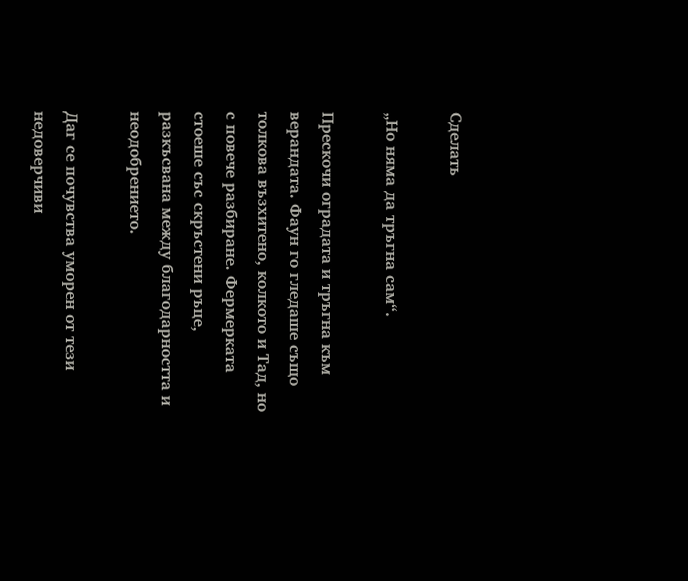Сделать

„Но няма да тръгна сам“.

Прескочи оградата и тръгна към верандата. Фаун го гледаше също толкова възхитено, колкото и Тад, но с повече разбиране. Фермерката стоеше със скръстени ръце, разкъсвана между благодарността и неодобрението.

Даг се почувства уморен от тези недоверчиви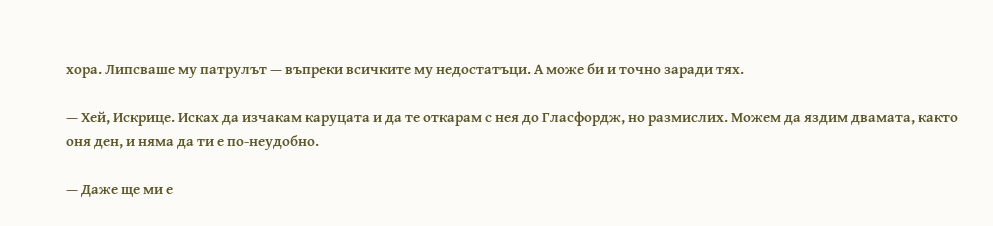хора. Липсваше му патрулът — въпреки всичките му недостатъци. А може би и точно заради тях.

— Хей, Искрице. Исках да изчакам каруцата и да те откарам с нея до Гласфордж, но размислих. Можем да яздим двамата, както оня ден, и няма да ти е по-неудобно.

— Даже ще ми е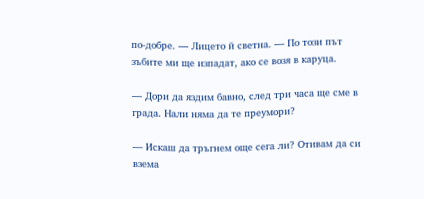по-добре. — Лицето й светна. — По този път зъбите ми ще изпадат, ако се возя в каруца.

— Дори да яздим бавно, след три часа ще сме в града. Нали няма да те преумори?

— Искаш да тръгнем още сега ли? Отивам да си взема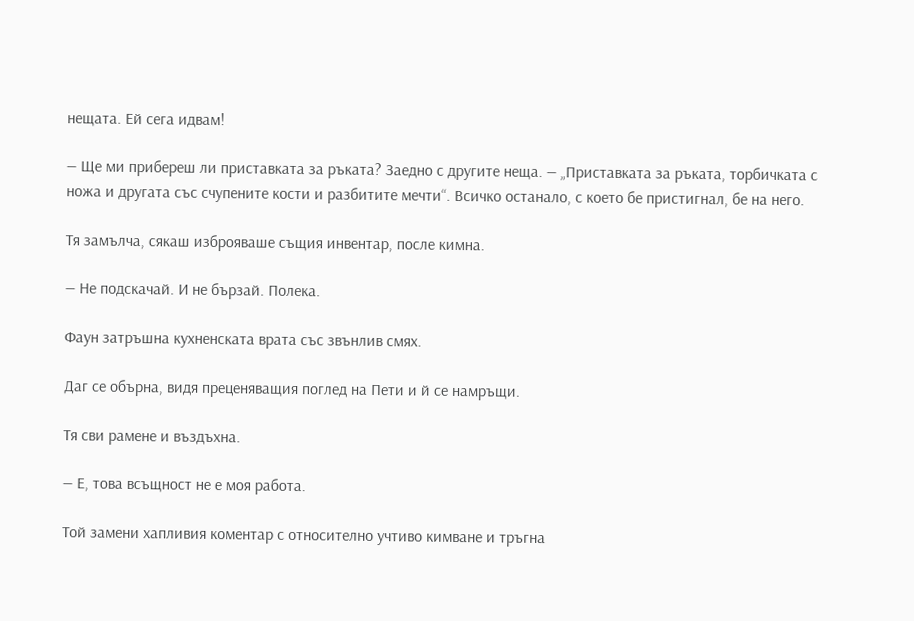нещата. Ей сега идвам!

— Ще ми прибереш ли приставката за ръката? Заедно с другите неща. — „Приставката за ръката, торбичката с ножа и другата със счупените кости и разбитите мечти“. Всичко останало, с което бе пристигнал, бе на него.

Тя замълча, сякаш изброяваше същия инвентар, после кимна.

— Не подскачай. И не бързай. Полека.

Фаун затръшна кухненската врата със звънлив смях.

Даг се обърна, видя преценяващия поглед на Пети и й се намръщи.

Тя сви рамене и въздъхна.

— Е, това всъщност не е моя работа.

Той замени хапливия коментар с относително учтиво кимване и тръгна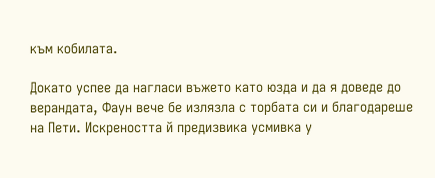към кобилата.

Докато успее да нагласи въжето като юзда и да я доведе до верандата, Фаун вече бе излязла с торбата си и благодареше на Пети. Искреността й предизвика усмивка у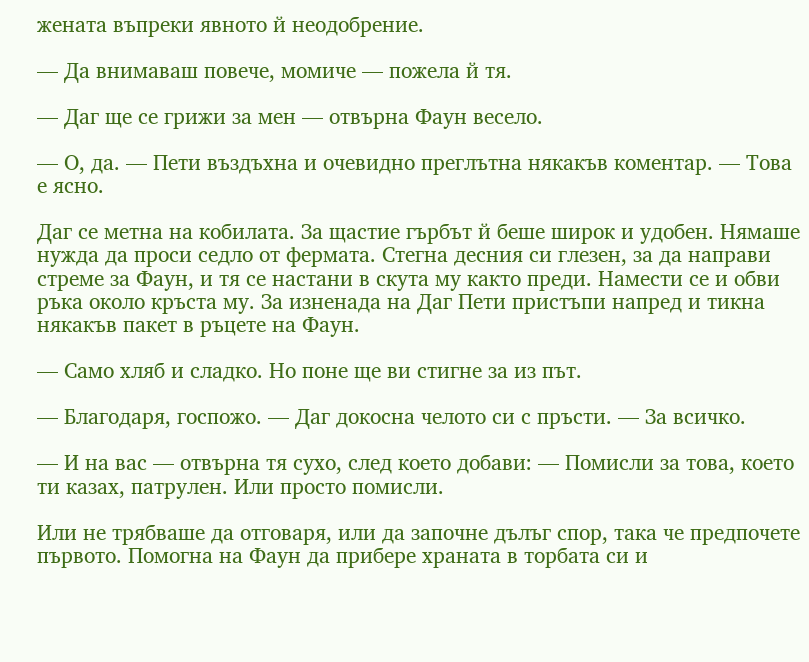жената въпреки явното й неодобрение.

— Да внимаваш повече, момиче — пожела й тя.

— Даг ще се грижи за мен — отвърна Фаун весело.

— О, да. — Пети въздъхна и очевидно преглътна някакъв коментар. — Това е ясно.

Даг се метна на кобилата. За щастие гърбът й беше широк и удобен. Нямаше нужда да проси седло от фермата. Стегна десния си глезен, за да направи стреме за Фаун, и тя се настани в скута му както преди. Намести се и обви ръка около кръста му. За изненада на Даг Пети пристъпи напред и тикна някакъв пакет в ръцете на Фаун.

— Само хляб и сладко. Но поне ще ви стигне за из път.

— Благодаря, госпожо. — Даг докосна челото си с пръсти. — За всичко.

— И на вас — отвърна тя сухо, след което добави: — Помисли за това, което ти казах, патрулен. Или просто помисли.

Или не трябваше да отговаря, или да започне дълъг спор, така че предпочете първото. Помогна на Фаун да прибере храната в торбата си и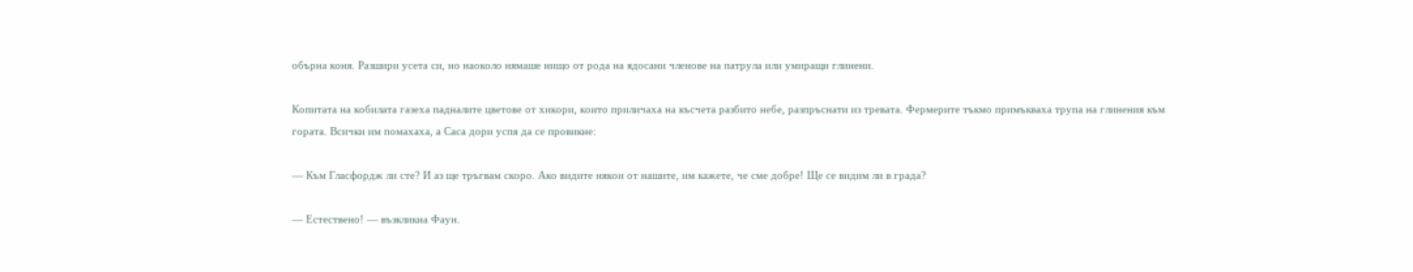обърна коня. Разшири усета си, но наоколо нямаше нищо от рода на ядосани членове на патрула или умиращи глинени.

Копитата на кобилата газеха падналите цветове от хикори, които приличаха на късчета разбито небе, разпръснати из тревата. Фермерите тъкмо примъкваха трупа на глинения към гората. Всички им помахаха, а Саса дори успя да се провикне:

— Към Гласфордж ли сте? И аз ще тръгвам скоро. Ако видите някои от нашите, им кажете, че сме добре! Ще се видим ли в града?

— Естествено! — възкликна Фаун.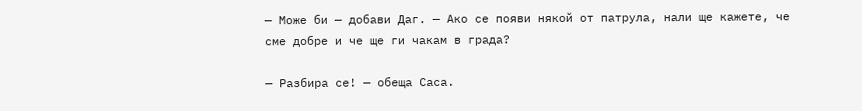— Може би — добави Даг. — Ако се появи някой от патрула, нали ще кажете, че сме добре и че ще ги чакам в града?

— Разбира се! — обеща Саса.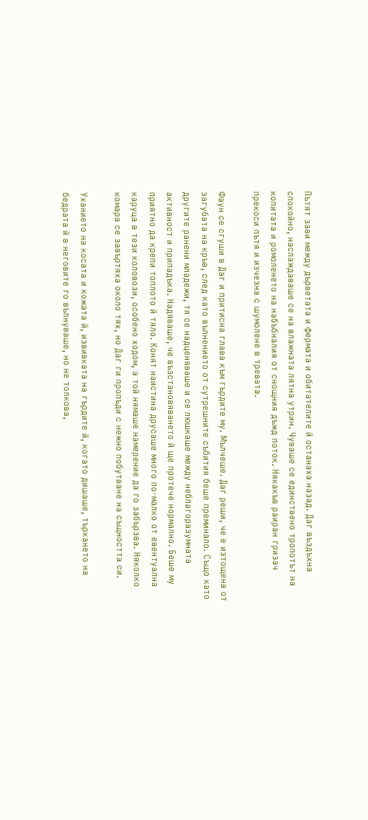Пътят зави между дърветата и фермата и обитателите й останаха назад. Даг въздъхна спокойно, наслаждаваше се на влажната лятна утрин. Чуваше се единствено тропотът на копитата и ромоленето на набъбналия от снощния дъжд поток. Някакъв раиран гризач прекоси пътя и изчезна с шумолене в тревата.

Фаун се сгуши в Даг и притисна глава към гърдите му. Мълчеше. Даг реши, че е изтощена от загубата на кръв, след като вълнението от сутрешните събития беше преминало. Също като другите ранени младежи, тя се надценяваше и се люшкаше между неблагоразумната активност и припадъка. Надяваше, че възстановяването й ще протече нормално. Беше му приятно да крепи топлото й тяло. Конят наистина друсаше много по-малко от евентуална каруца в тези коловози, особено ходом, а той нямаше намерение да го забързва. Няколко комара се завъртяха около тях, но Даг ги пропъди с нежно побутване на същността си.

Уханието на косата и кожата й, извивката на гърдите й, когато дишаше, търкането на бедрата й в неговите го вълнуваше, но не толкова,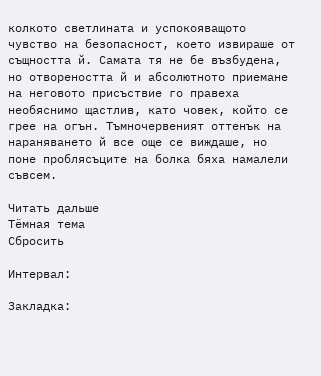колкото светлината и успокояващото чувство на безопасност, което извираше от същността й. Самата тя не бе възбудена, но отвореността й и абсолютното приемане на неговото присъствие го правеха необяснимо щастлив, като човек, който се грее на огън. Тъмночервеният оттенък на нараняването й все още се виждаше, но поне проблясъците на болка бяха намалели съвсем.

Читать дальше
Тёмная тема
Сбросить

Интервал:

Закладка: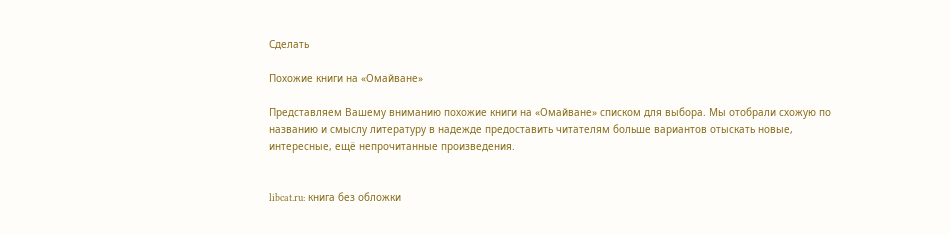Сделать

Похожие книги на «Омайване»

Представляем Вашему вниманию похожие книги на «Омайване» списком для выбора. Мы отобрали схожую по названию и смыслу литературу в надежде предоставить читателям больше вариантов отыскать новые, интересные, ещё непрочитанные произведения.


libcat.ru: книга без обложки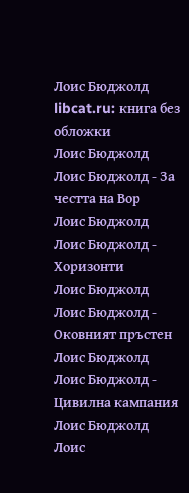Лоис Бюджолд
libcat.ru: книга без обложки
Лоис Бюджолд
Лоис Бюджолд - За честта на Вор
Лоис Бюджолд
Лоис Бюджолд - Хоризонти
Лоис Бюджолд
Лоис Бюджолд - Оковният пръстен
Лоис Бюджолд
Лоис Бюджолд - Цивилна кампания
Лоис Бюджолд
Лоис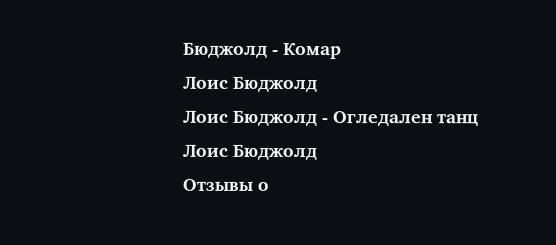Бюджолд - Комар
Лоис Бюджолд
Лоис Бюджолд - Огледален танц
Лоис Бюджолд
Отзывы о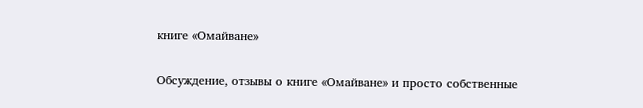книге «Омайване»

Обсуждение, отзывы о книге «Омайване» и просто собственные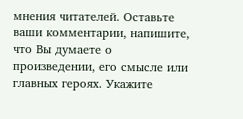мнения читателей. Оставьте ваши комментарии, напишите, что Вы думаете о произведении, его смысле или главных героях. Укажите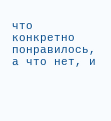что конкретно понравилось, а что нет, и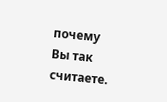почему Вы так считаете.